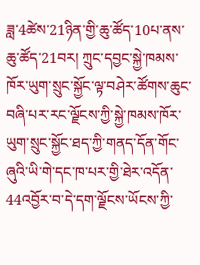ཟླ་4ཚེས་21ཉིན་གྱི་ཆུ་ཚོད་10པ་ནས་ཆུ་ཚོད་21བར། ཀྲུང་དབྱང་སྐྱེ་ཁམས་ཁོར་ཡུག་སྲུང་སྐྱོང་ལྟ་བཤེར་ཚོགས་ཆུང་བཞི་པར་རང་ལྗོངས་ཀྱི་སྐྱེ་ཁམས་ཁོར་ཡུག་སྲུང་སྐྱོང་ཐད་ཀྱི་གནད་དོན་གོང་ཞུའི་ཡི་གེ་དང་ཁ་པར་གྱི་ཐེར་འདོན་44འབྱོར་བ་དེ་དག་ལྗོངས་ཡོངས་ཀྱི་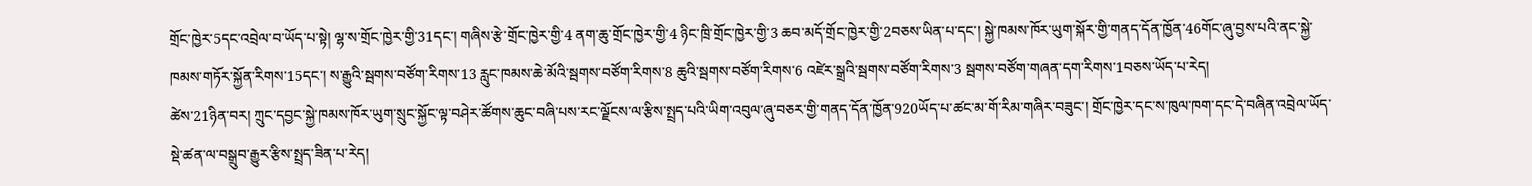གྲོང་ཁྱེར་5དང་འབྲེལ་བ་ཡོད་པ་སྟེ། ལྷ་ས་གྲོང་ཁྱེར་གྱི་31དང་། གཞིས་རྩེ་གྲོང་ཁྱེར་གྱི་4 ནག་ཆུ་གྲོང་ཁྱེར་གྱི་4 ཉིང་ཁྲི་གྲོང་ཁྱེར་གྱི་3 ཆབ་མདོ་གྲོང་ཁྱེར་གྱི་2བཅས་ཡིན་པ་དང་། སྐྱེ་ཁམས་ཁོར་ཡུག་སྐོར་གྱི་གནད་དོན་ཁྱོན་46གོང་ཞུ་བྱས་པའི་ནང་སྐྱེ་ཁམས་གཏོར་སྐྱོན་རིགས་15དང་། ས་རྒྱུའི་སྦགས་བཙོག་རིགས་13 རླུང་ཁམས་ཆེ་མོའི་སྦགས་བཙོག་རིགས་8 ཆུའི་སྦགས་བཙོག་རིགས་6 འཛེར་སྒྲའི་སྦགས་བཙོག་རིགས་3 སྦགས་བཙོག་གཞན་དག་རིགས་1བཅས་ཡོད་པ་རེད།
ཚེས་21ཉིན་བར། ཀྲུང་དབྱང་སྐྱེ་ཁམས་ཁོར་ཡུག་སྲུང་སྐྱོང་ལྟ་བཤེར་ཚོགས་ཆུང་བཞི་པས་རང་ལྗོངས་ལ་རྩིས་སྤྲད་པའི་ཡིག་འབུལ་ཞུ་བཅར་གྱི་གནད་དོན་ཁྱོན་920ཡོད་པ་ཚང་མ་གོ་རིམ་གཞིར་བཟུང་། གྲོང་ཁྱེར་དང་ས་ཁུལ་ཁག་དང་དེ་བཞིན་འབྲེལ་ཡོད་སྡེ་ཚན་ལ་བསྒྲུབ་རྒྱུར་རྩིས་སྤྲད་ཟིན་པ་རེད།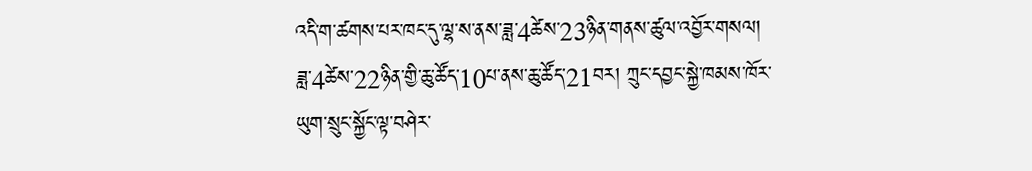འདི་ག་ཚགས་པར་ཁང་དུ་ལྷ་ས་ནས་ཟླ་4ཚེས་23ཉིན་གནས་ཚུལ་འབྱོར་གསལ། ཟླ་4ཚེས་22ཉིན་གྱི་ཆུ་ཚོད་10པ་ནས་ཆུ་ཚོད་21བར། ཀྲུང་དབྱང་སྐྱེ་ཁམས་ཁོར་ཡུག་སྲུང་སྐྱོང་ལྟ་བཤེར་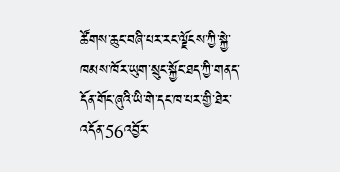ཚོགས་ཆུང་བཞི་པར་རང་ལྗོངས་ཀྱི་སྐྱེ་ཁམས་ཁོར་ཡུག་སྲུང་སྐྱོང་ཐད་ཀྱི་གནད་དོན་གོང་ཞུའི་ཡི་གེ་དང་ཁ་པར་གྱི་ཐེར་འདོན་56འབྱོར་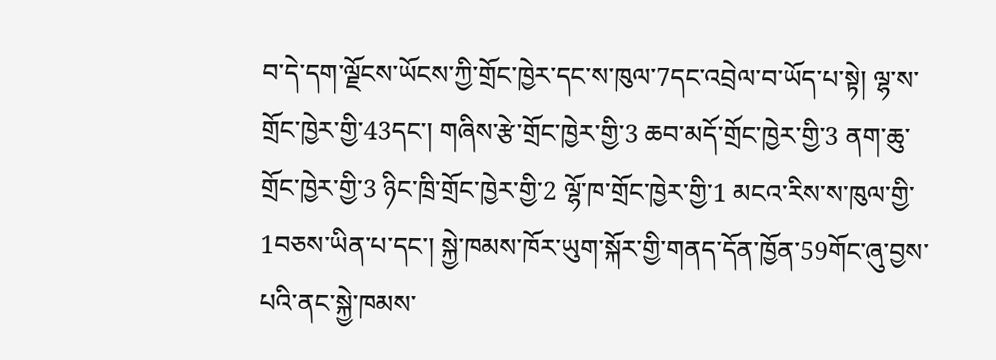བ་དེ་དག་ལྗོངས་ཡོངས་ཀྱི་གྲོང་ཁྱེར་དང་ས་ཁུལ་7དང་འབྲེལ་བ་ཡོད་པ་སྟེ། ལྷ་ས་གྲོང་ཁྱེར་གྱི་43དང་། གཞིས་རྩེ་གྲོང་ཁྱེར་གྱི་3 ཆབ་མདོ་གྲོང་ཁྱེར་གྱི་3 ནག་ཆུ་གྲོང་ཁྱེར་གྱི་3 ཉིང་ཁྲི་གྲོང་ཁྱེར་གྱི་2 ལྷོ་ཁ་གྲོང་ཁྱེར་གྱི་1 མངའ་རིས་ས་ཁུལ་གྱི་1བཅས་ཡིན་པ་དང་། སྐྱེ་ཁམས་ཁོར་ཡུག་སྐོར་གྱི་གནད་དོན་ཁྱོན་59གོང་ཞུ་བྱས་པའི་ནང་སྐྱེ་ཁམས་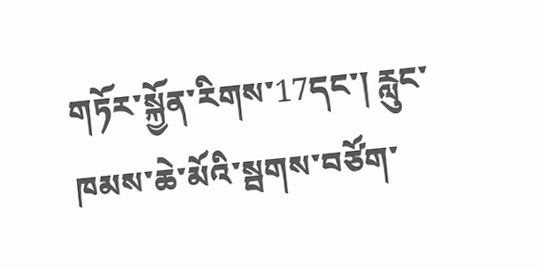གཏོར་སྐྱོན་རིགས་17དང་། རླུང་ཁམས་ཆེ་མོའི་སྦགས་བཙོག་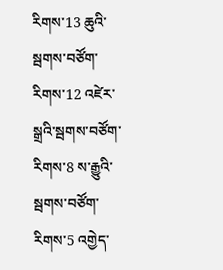རིགས་13 ཆུའི་སྦགས་བཙོག་རིགས་12 འཛེར་སྒྲའི་སྦགས་བཙོག་རིགས་8 ས་རྒྱུའི་སྦགས་བཙོག་རིགས་5 འགྱེད་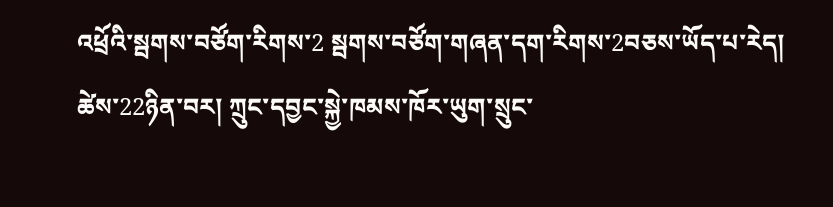འཕྲོའི་སྦགས་བཙོག་རིགས་2 སྦགས་བཙོག་གཞན་དག་རིགས་2བཅས་ཡོད་པ་རེད།
ཚེས་22ཉིན་བར། ཀྲུང་དབྱང་སྐྱེ་ཁམས་ཁོར་ཡུག་སྲུང་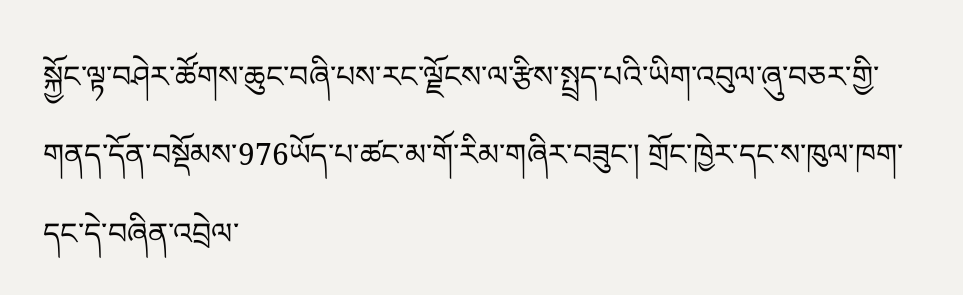སྐྱོང་ལྟ་བཤེར་ཚོགས་ཆུང་བཞི་པས་རང་ལྗོངས་ལ་རྩིས་སྤྲད་པའི་ཡིག་འབུལ་ཞུ་བཅར་གྱི་གནད་དོན་བསྡོམས་976ཡོད་པ་ཚང་མ་གོ་རིམ་གཞིར་བཟུང་། གྲོང་ཁྱེར་དང་ས་ཁུལ་ཁག་དང་དེ་བཞིན་འབྲེལ་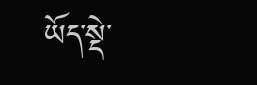ཡོད་སྡེ་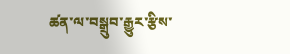ཚན་ལ་བསྒྲུབ་རྒྱུར་རྩིས་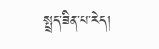སྤྲད་ཟིན་པ་རེད།